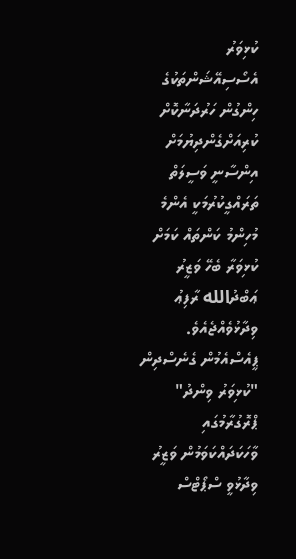ކުޅިވަރު އެސޯސިއޭޝަންތަކުގެ ހިންގުން ހަރުދަނާކޮށް ކުރިއަށްގެންދިޔުމަށް އިންސާނީ ވަސީލަތް ތަރައްގީކުރުމަކީ އެންމެ މުހިންމު ކަންތައް ކަމަށް ކުޅިވަރާ ބެހޭ ވަޒީރު ޢަބްދުالله ރާފިޢު ވިދާޅުވެއްޖެއެވެ.
ޕީއެސްއެމުން ގެނެސްދިން "ކުޅިވަރު ވިންދު" ޕްރޮގުރާމުގައި ވާހަކަދައްކަވަމުން ވަޒީރު ވިދާޅުވީ ސްޕޯޓްސް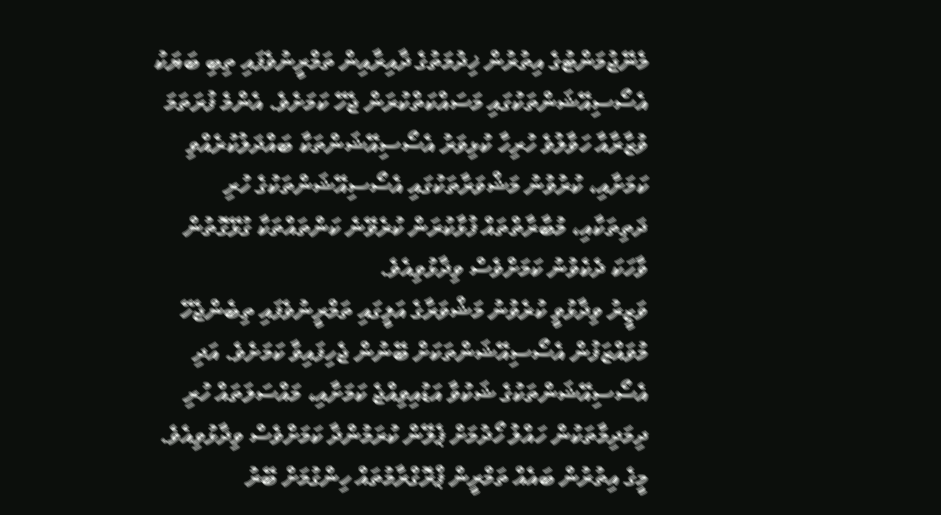މެނޭޖުމަންޓުގެ އިތުރުން ޚިދުމަތުގެ ދާއިރާއިން ތަމްރީނުވެފައި ތިބި ބަޔަކު އެސޯސިއޭޝަންތަކުގައި މަސައްކަތްކުރަން ޖެހޭ ކަމަށެވެ. އެންމެ ފުރަތަމަ ވުޒާރާއާ ހަވާލުވެ ހުރިހާ ކުޅިވަރު އެސޯސިއޭޝަންތަކާ ބައްދަލުކުރެއްވި ކަމަށާއި، ކުރުވުނު މަޝްވަރާތަކުގައި އެސޯސިއޭޝަންތަކުގެ ހުރި ދަތިތަކާއި، މުބާރާތްތައް ފުޅާކުރަން ކުރެވޭނެ ކަންތައްތަކާ ގުޅޭގޮތުން ވާހަކަ ދެކެވުނު ކަމަށްވެސް ވިދާޅުވިއެވެ.
ވަޒީރު ވިދާޅުވީ ކުރެވުނު މަޝްވަރާގެ އަލީގައި ތަމްރީނުވެފައި ތިބެންޖެހޭ މުވައްޒަފުން އެސޯސިއޭޝަންތަކަށް ބޭނުން ޖެހިފައިވާ ކަމަށެވެ. އަދި އެސޯސިއޭޝަންތަކުގެ ޝަކުވާ އަޑުއިވިއްޖެ ކަމަށާއި، މައްސަލަތައް ހުރި ދިމަދިމާތަކުން ހައްލު ހޯދުމަށް ޕެލޭން ކުރަމުންދާ ކަމަށްވެސް ވިދާޅުވިއެވެ. މީގެ އިތުރުން ބައެއް ތަމްރީން ޕްރޮގްރާމުތައް ހިންގުމަށް ބޭރު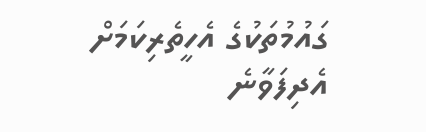ގައުމުތަކުގެ އެހީތެރިކަމަށް އެދިފަވާނެ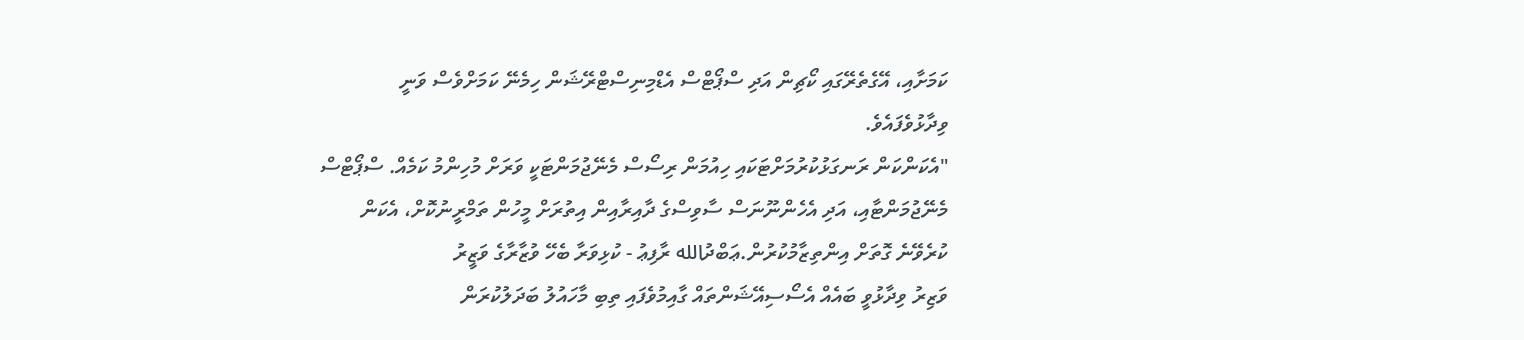ކަމަށާއި، އޭގެތެރޭގައި ކޯޗިން އަދި ސްޕޯޓްސް އެޑްމިނިސްޓްރޭޝަން ހިމެނޭ ކަމަށްވެސް ވަނީ ވިދާޅުވެފައެވެ.
"އެކަންކަން ރަނގަޅުކުރުމަށްޓަކައި ހިއުމަން ރިސޯސް މެނޭޖުމަންޓަކީ ވަރަށް މުހިންމު ކަމެއް. ސްޕޯޓްސް މެނޭޖުމަންޓާއި، އަދި އެހެންނޫނަސް ސާވިސްގެ ދާއިރާއިން އިތުރަށް މީހުން ތަމްރީނުކޮށް، އެކަން ކުރެވޭނެ ގޮތަށް އިންތިޒާމުކުރުން.ޢަބްދުالله ރާފިޢު - ކުޅިވަރާ ބެހޭ ވުޒާރާގެ ވަޒީރު
ވަޒިރު ވިދާޅުވީ ބައެއް އެސޯސިއޭޝަންތައް ގާއިމުވެފައި ތިބި މާހައުލު ބަދަލުކުރަން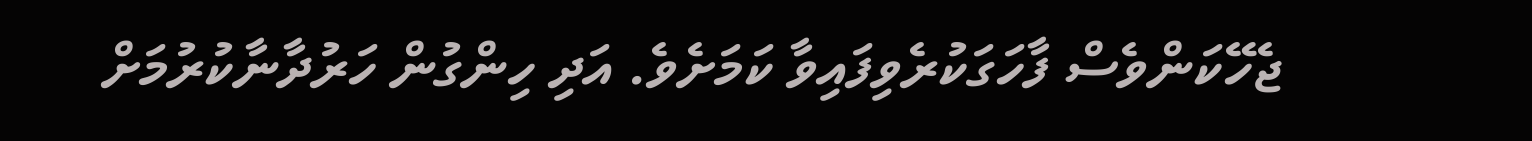ޖެހޭކަންވެސް ފާހަގަކުރެވިފައިވާ ކަމަށެވެ. އަދި ހިންގުން ހަރުދާނާކުރުމަށް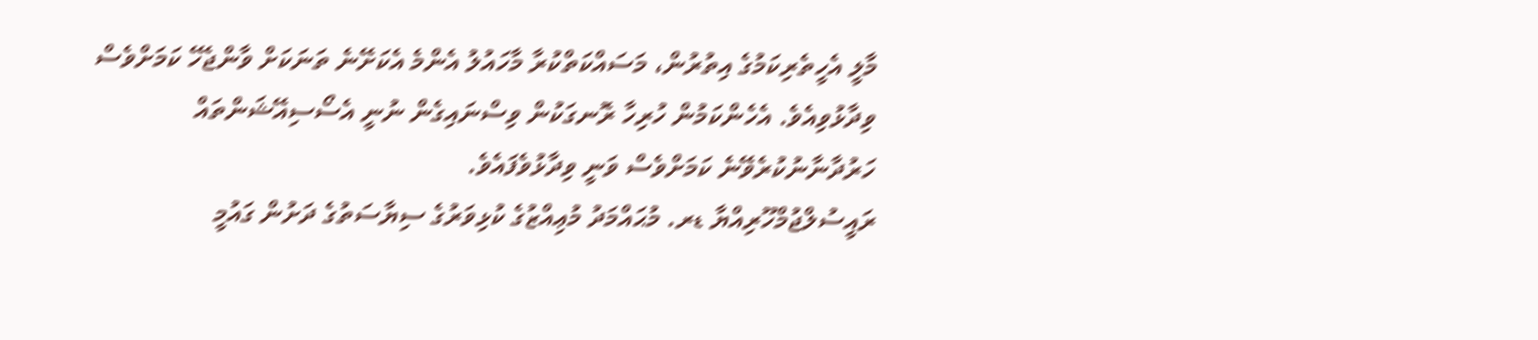މާލީ އެހީތެރިކަމުގެ އިތުރުން، މަސައްކަތްކުރާ މާހައުލު އެންމެ އެކަށޭނެ ތަނަކަށް ވާންޖެހޭ ކަމަށްވެސް ވިދާޅުވިއެވެ. އެހެންކަމުން ހުރިހާ ރޮނގަކުން ވިސްނައިގެން ނުނީ އެސޯސިއޭޝަންތައް ހަރުދާނާނުކުރެވޭނެ ކަމަށްވެސް ވަނީ ވިދާޅުވެފައެވެ.
ރައީސުލްޖުމްހޫރިއްޔާ ޑރ. މުޙައްމަދު މުޢިއްޒުގެ ކުޅިވަރުގެ ސިޔާސަތުގެ ދަށުން ގައުމީ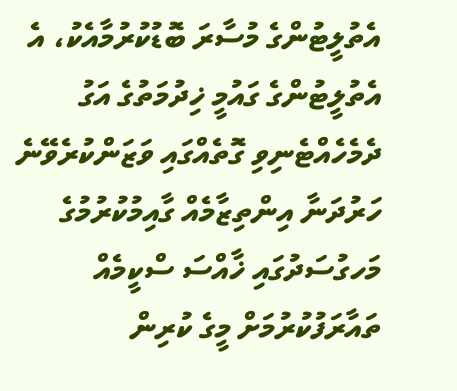އެތުލީޓުންގެ މުސާރަ ބޮޑުކުރުމާއެކު، އެ އެތުލީޓުންގެ ގައުމީ ޚިދުމަތުގެ އަގު ދެމެހެއްޓެނިވި ގޮތެއްގައި ވަޒަންކުރެވޭނެ ހަރުދަނާ އިންތިޒާމެއް ގާއިމުކުރުމުގެ މަހގުސަދުގައި ޚާއްސަ ސްކީމެއް ތައާރަފުކުރުމަށް މީގެ ކުރިން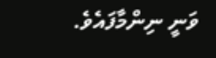ވަނީ ނިންމާފައެވެ.